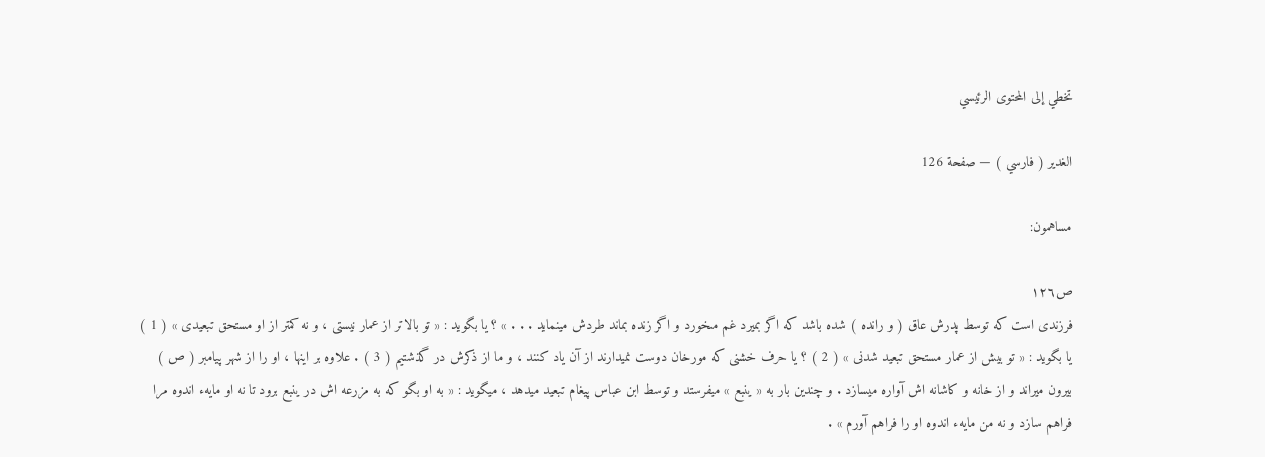تخطي إلى المحتوى الرئيسي

الغدير ( فارسي ) — صفحة 126

مساهمون:

ص١٢٦
فرزندى است كه توسط پدرش عاق ( و رانده ) شده باشد كه اگر بميرد غم مىخورد و اگر زنده بماند طردش مينمايد . . . » ؟ يا بگويد : « تو بالاتر از عمار نيستى ، و نه كمتر از او مستحق تبعيدى » ( 1 ) يا بگويد : « تو بيش از عمار مستحق تبعيد شدنى » ( 2 ) ؟ يا حرف خشنى كه مورخان دوست نميدارند از آن ياد كنند ، و ما از ذكرش در گذشتيم ( 3 ) . علاوه بر اينها ، او را از شهر پيامبر ( ص ) بيرون ميراند و از خانه و كاشانه اش آواره ميسازد . و چندين بار به « ينبع » ميفرستد و توسط ابن عباس پيغام تبعيد ميدهد ، ميگويد : « به او بگو كه به مزرعه اش در ينبع برود تا نه او مايهء اندوه مرا فراهم سازد و نه من مايهء اندوه او را فراهم آورم » .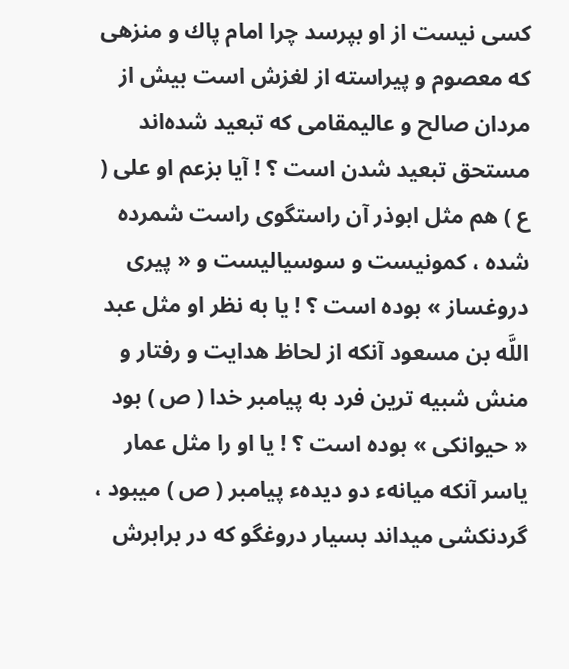كسى نيست از او بپرسد چرا امام پاك و منزهى كه معصوم و پيراسته از لغزش است بيش از مردان صالح و عاليمقامى كه تبعيد شده‌اند مستحق تبعيد شدن است ؟ ! آيا بزعم او على ( ع ) هم مثل ابوذر آن راستگوى راست شمرده شده ، كمونيست و سوسياليست و « پيرى دروغساز » بوده است ؟ ! يا به نظر او مثل عبد اللَّه بن مسعود آنكه از لحاظ هدايت و رفتار و منش شبيه ترين فرد به پيامبر خدا ( ص ) بود « حيوانكى » بوده است ؟ ! يا او را مثل عمار ياسر آنكه ميانهء دو ديدهء پيامبر ( ص ) ميبود ، گردنكشى ميداند بسيار دروغگو كه در برابرش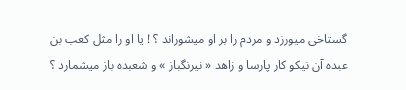گستاخى ميورزد و مردم را بر او ميشوراند ؟ ! يا او را مثل كعب بن عبده آن نيكو كار پارسا و زاهد « نيرنگباز » و شعبده باز ميشمارد ؟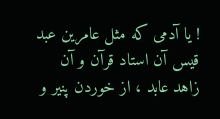! يا آدمى كه مثل عامرين عبد قيس آن استاد قرآن و آن زاهد عابد ، از خوردن پنير و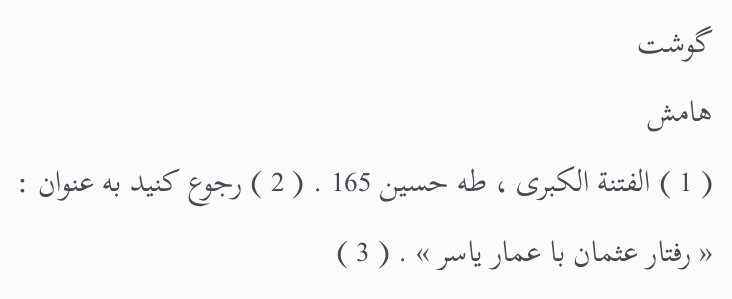گوشت
هامش
( 1 ) الفتنة الكبرى ، طه حسين 165 . ( 2 ) رجوع كنيد به عنوان : « رفتار عثمان با عمار ياسر » . ( 3 )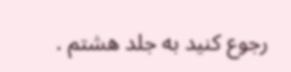رجوع كنيد به جلد هشتم .